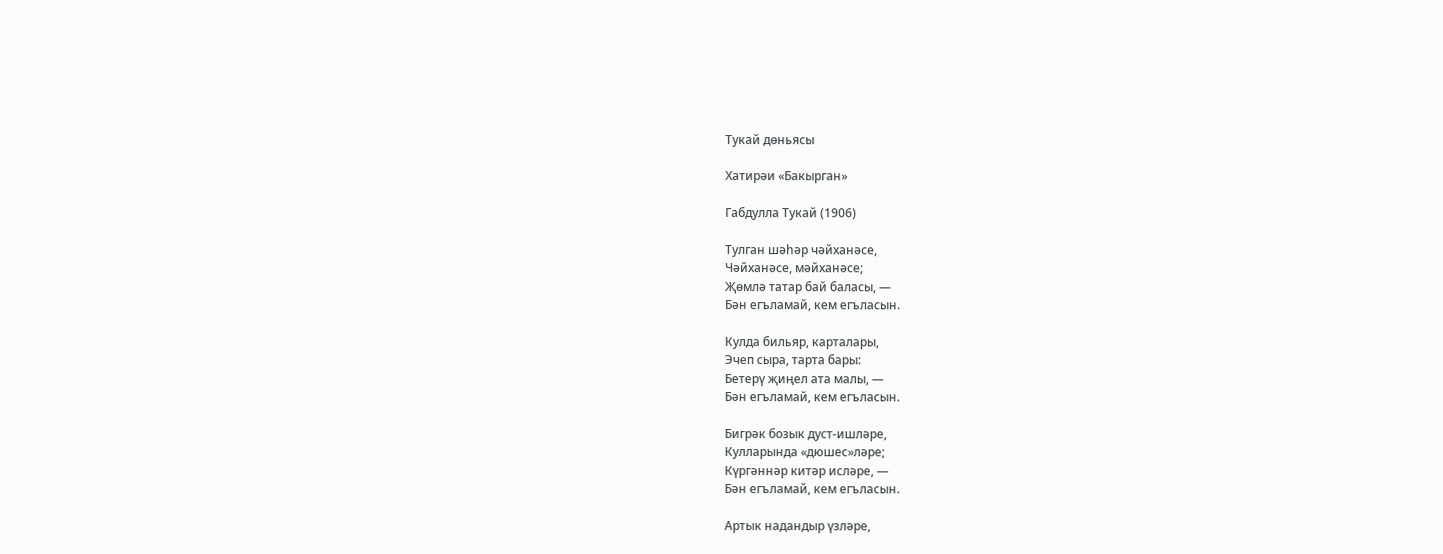Тукай дөньясы

Хатирәи «Бакырган»

Габдулла Тукай (1906)

Тулган шәһәр чәйханәсе,
Чәйханәсе, мәйханәсе;
Җөмлә татар бай баласы, —
Бән егъламай, кем егъласын.

Кулда бильяр, карталары,
Эчеп сыра, тарта бары:
Бетерү җиңел ата малы, —
Бән егъламай, кем егъласын.

Бигрәк бозык дуст-ишләре,
Кулларында «дюшес»ләре;
Күргәннәр китәр исләре, —
Бән егъламай, кем егъласын.

Артык надандыр үзләре,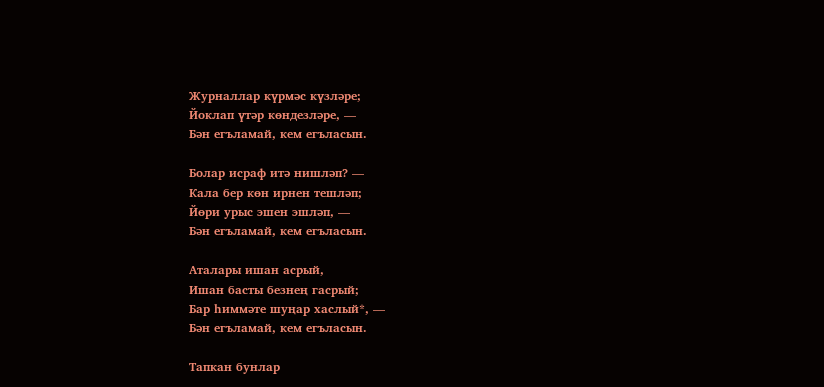Журналлар күрмәс күзләре;
Йоклап үтәр көндезләре, —
Бән егъламай, кем егъласын.

Болар исраф итә нишләп? —
Кала бер көн ирнен тешләп;
Йөри урыс эшен эшләп, —
Бән егъламай, кем егъласын.

Аталары ишан асрый,
Ишан басты безнең гасрый;
Бар һиммәте шуңар хаслый*, —
Бән егъламай, кем егъласын.

Тапкан бунлар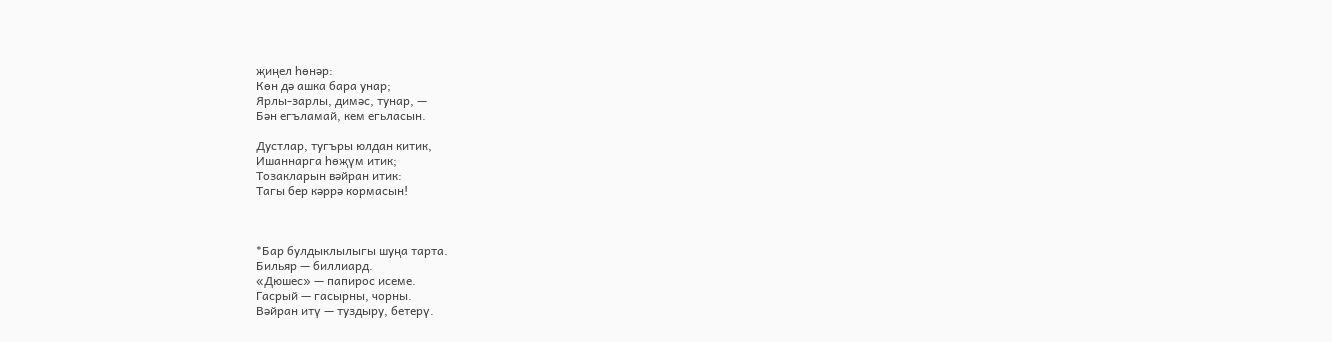җиңел һөнәр:
Көн дә ашка бара унар;
Ярлы-зарлы, димәс, тунар, —
Бән егъламай, кем егьласын.

Дустлар, тугъры юлдан китик,
Ишаннарга һөҗүм итик;
Тозакларын вәйран итик:
Тагы бер кәррә кормасын!



*Бар булдыклылыгы шуңа тарта.
Бильяр — биллиард.
«Дюшес» — папирос исеме.
Гасрый — гасырны, чорны.
Вәйран итү — туздыру, бетерү.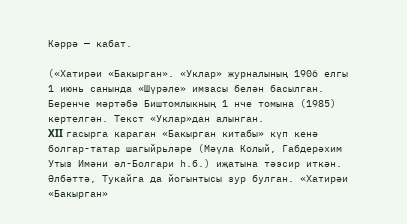Кәррә — кабат.

(«Хатирәи «Бакырган». «Уклар» журналының 1906 елгы 1 июнь санында «Шүрәле» имзасы белән басылган. Беренче мәртәбә Биштомлыкның 1 нче томына (1985) кертелгән. Текст «Уклар»дан алынган.
XII гасырга караган «Бакырган китабы» күп кенә болгар-татар шагыйрьләре (Мәүла Колый, Габдерәхим Утыз Имәни әл-Болгари һ.б.) иҗатына тәэсир иткән. Әлбәттә, Тукайга да йогынтысы зур булган. «Хатирәи «Бакырган»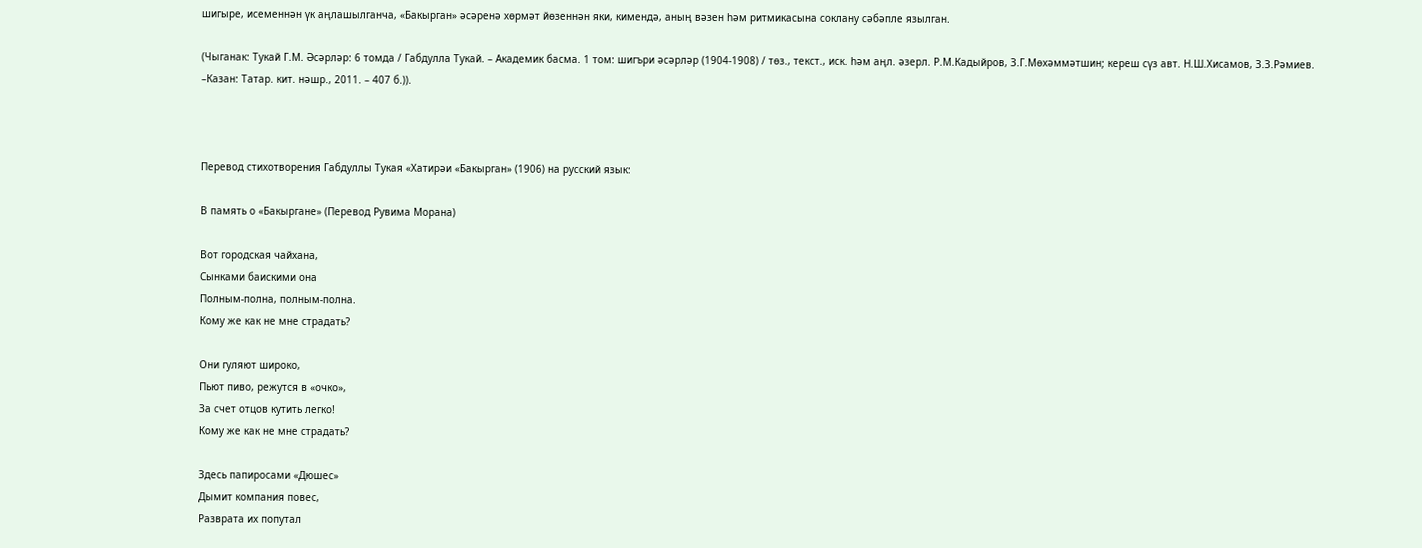шигыре, исеменнән үк аңлашылганча, «Бакырган» әсәренә хөрмәт йөзеннән яки, кимендә, аның вәзен һәм ритмикасына соклану сәбәпле язылган.

(Чыганак: Тукай Г.М. Әсәрләр: 6 томда / Габдулла Тукай. – Академик басма. 1 том: шигъри әсәрләр (1904-1908) / төз., текст., иск. һәм аңл. әзерл. Р.М.Кадыйров, З.Г.Мөхәммәтшин; кереш сүз авт. Н.Ш.Хисамов, З.З.Рәмиев. –Казан: Татар. кит. нәшр., 2011. – 407 б.)).



Перевод стихотворения Габдуллы Тукая «Хатирәи «Бакырган» (1906) на русский язык:

В память о «Бакыргане» (Перевод Рувима Морана)

Вот городская чайхана,
Сынками баискими она
Полным-полна, полным-полна.
Кому же как не мне страдать?

Они гуляют широко,
Пьют пиво, режутся в «очко»,
За счет отцов кутить легко!
Кому же как не мне страдать?

Здесь папиросами «Дюшес»
Дымит компания повес,
Разврата их попутал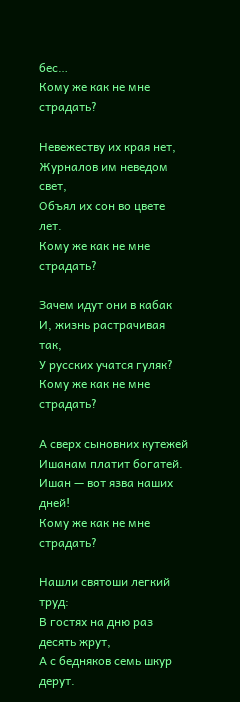бес…
Кому же как не мне страдать?

Невежеству их края нет,
Журналов им неведом свет,
Объял их сон во цвете лет.
Кому же как не мне страдать?

Зачем идут они в кабак
И, жизнь растрачивая так,
У русских учатся гуляк?
Кому же как не мне страдать?

А сверх сыновних кутежей
Ишанам платит богатей.
Ишан — вот язва наших дней!
Кому же как не мне страдать?

Нашли святоши легкий труд:
В гостях на дню раз десять жрут,
А с бедняков семь шкур дерут.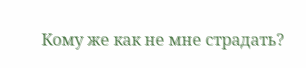Кому же как не мне страдать?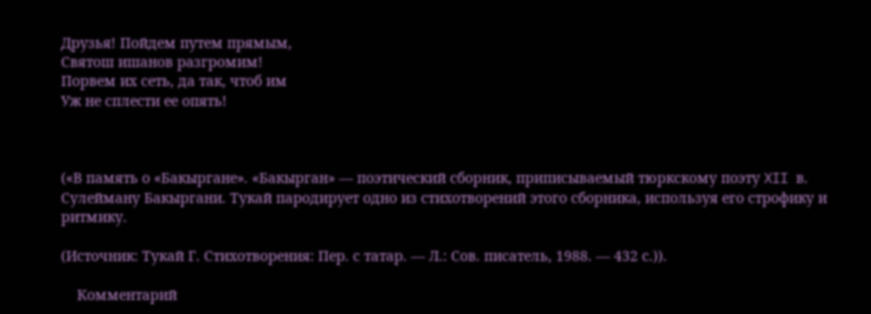Друзья! Пойдем путем прямым,
Святош ишанов разгромим!
Порвем их сеть, да так, чтоб им
Уж не сплести ее опять!



(«В память о «Бакыргане». «Бакырган» — поэтический сборник, приписываемый тюркскому поэту XII в. Сулейману Бакыргани. Тукай пародирует одно из стихотворений этого сборника, используя его строфику и ритмику.

(Источник: Тукай Г. Стихотворения: Пер. с татар. — Л.: Сов. писатель, 1988. — 432 с.)).

    Комментарий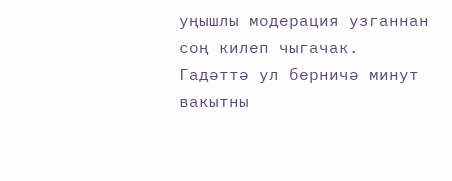уңышлы модерация узганнан соң килеп чыгачак. Гадәттә ул берничә минут вакытны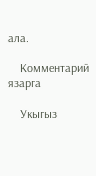ала.

    Комментарий язарга

    Укыгыз